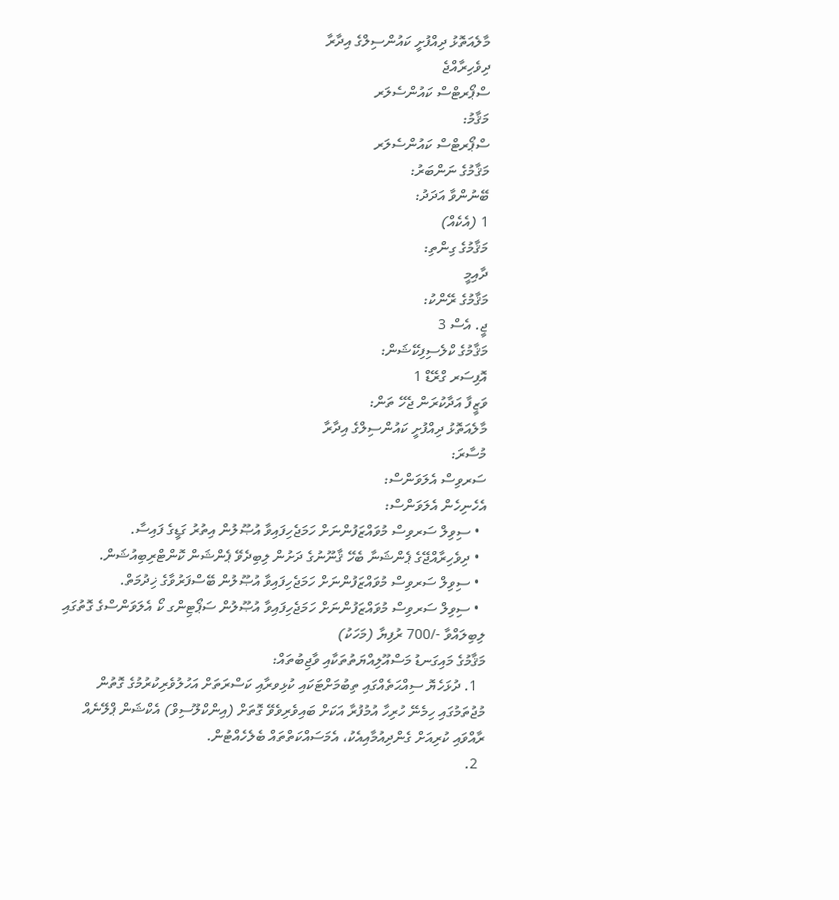މާލެއަތޮޅު ދިއްފުށީ ކައުންސިލްގެ އިދާރާ
ދިވެހިރާއްޖެ
ސްޕޯރޓްސް ކައުންސެލަރ
މަޤާމު:
ސްޕޯރޓްސް ކައުންސެލަރ
މަޤާމުގެ ނަންބަރު:
ބޭނުންވާ އަދަދު:
1 (އެކެއް)
މަޤާމުގެ ގިންތި:
ދާއިމީ
މަޤާމުގެ ރޭންކު:
ޖީ. އެސް 3
މަޤާމުގެ ކްލެސިފިކޭޝަން:
އޮފިސަރ ގްރޭޑް 1
ވަޒީފާ އަދާކުރަން ޖެހޭ ތަން:
މާލެއަތޮޅު ދިއްފުށީ ކައުންސިލްގެ އިދާރާ
މުސާރަ:
ސަރވިސް އެލަވަންސް:
އެހެނިހެން އެލަވަންސް:
  • ސިވިލް ސަރވިސް މުވައްޒަފުންނަށް ހަމަޖެހިފައިވާ އުޞޫލުން އިތުރު ގަޑީގެ ފައިސާ.
  • ދިވެހިރާއްޖޭގެ ޕެންޝަނާ ބެހޭ ޤާނޫނުގެ ދަށުން ލިބިދެވޭ ޕެންޝަން ކޮންޓްރިބިއުޝަން.
  • ސިވިލް ސަރވިސް މުވައްޒަފުންނަށް ހަމަޖެހިފައިވާ އުޞޫލުން ބޭސްފަރުވާގެ ޚިދުމަތް.
  • ސިވިލް ސަރވިސް މުވައްޒަފުންނަށް ހަމަޖެހިފައިވާ އުޞޫލުން ސަޕޯޓިންގ ކޯ އެލަވަންސްގެ ގޮތުގައި ލިބިލައްވާ -/700 ރުފިޔާ (މަހަކު)
މަޤާމުގެ މައިގަނޑު މަސްއޫލިއްޔަތުތަކާއި ވާޖިބުތައް:
  1. ދުޅަހެޔޮ ސިއްޙަތެއްގައި ތިބުމަށްޓަކައި ކުޅިވރާއި ކަސްރަތަށް އަހުލުވެރިކުރުމުގެ ގޮތުން މުޖުތަމުގައި ހިމެނޭ ހުރިހާ އުމުފުރާ އަކަށް ބައިވެރިވެވޭ ގޮތަށް (އިންކްލޫސިވް) އެކްޝަން ޕްލޭނެއް ރާއްވައި ކުރިއަށް ގެންދިއުމާއިއެކު، އެމަސައްކަތްތައް ބެލެހެއްޓުން.
  2.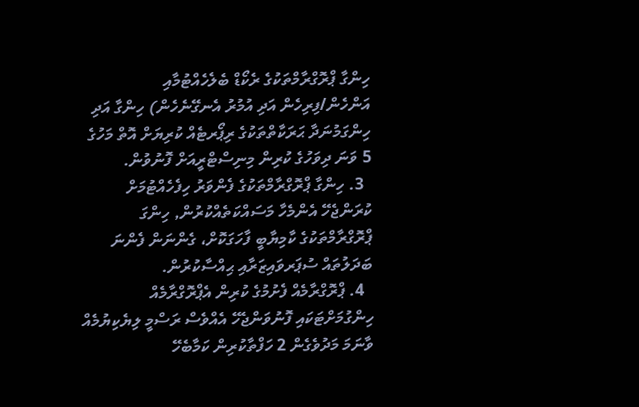ހިންގާ ޕްރޮގްރާމްތަކުގެ ރެކޯޑް ބެލެހެއްޓުމާއި އަންހެން/ފިރިހެން އަދި އުމުރު އެނގޭނެހެން) ހިންގާ އަދި ހިންގަމުނަދާ ޙަރަކާތްތަކުގެ ރިޕޯރޓެއް ކުރިޔަށް އޮތް މަހުގެ 5 ވަނަ ދިވަހުގެ ކުރިން މިނިސްޓްރީއަށް ފޮނުވުން.
  3. ހިންގާ ޕްރޮގްރާމްތަކުގެ ފެންވަރު ހިފެހެއްޓުމަށް ކުރަންޖެހޭ އެންމެހާ މަސައްކަތެއްކުރުން, ހިންގަ ޕްރޮގްރާމްތަކުގެ ކާމިޔާބީ ފާހަގަކޮށް، ގެންނަން ފެންނަ ބަދަލުތައް ސުޕަރވައިޒަރާއި ޙިއްސާކުރުން.
  4. ޕްރޮގްރާމެއް ފެށުމުގެ ކުރިން އެޕްރޮގްރާމެއް ހިންގުމަށްޓަކައި ފޮނުވަންޖެހޭ އެއްވެސް ރަސްމީ ލިޔެކިޔުމެއް ވާނަމަ މަދުވެގެން 2 ހަފްތާކުރިން ކަމާބެހޭ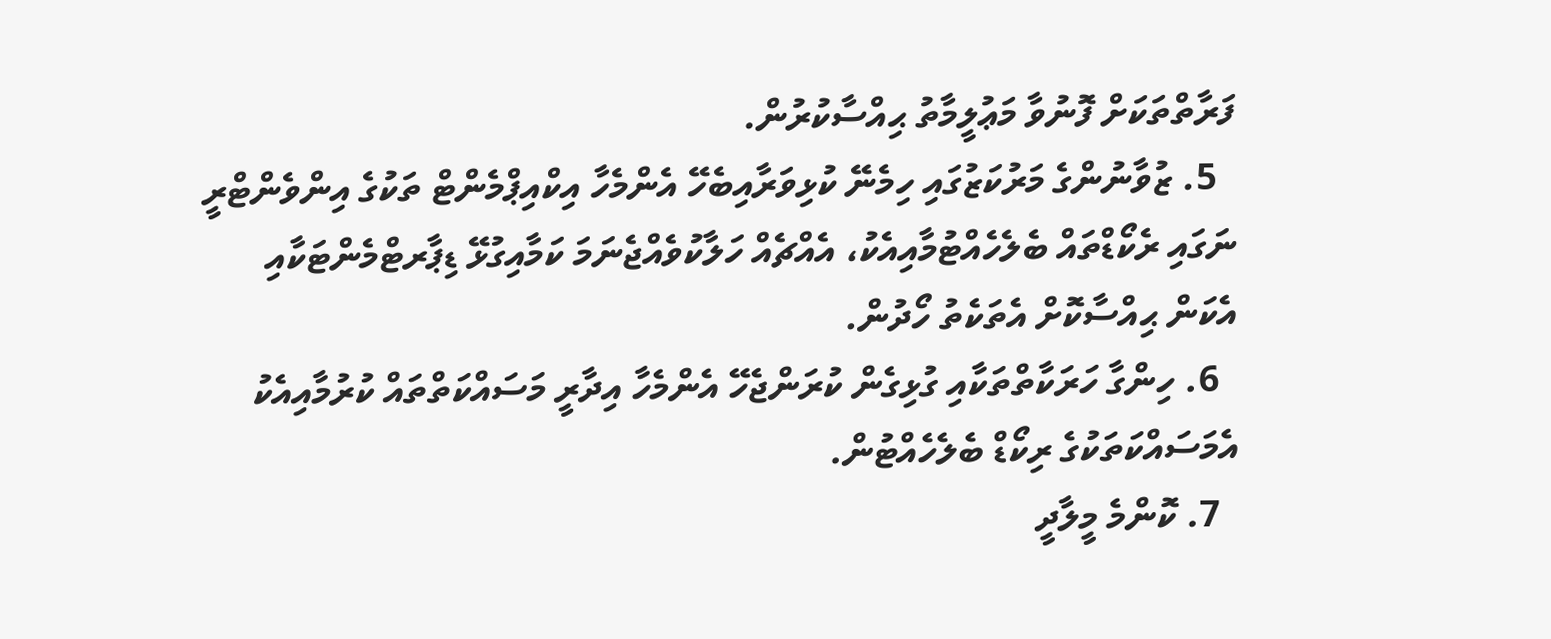ފަރާތްތަކަށް ފޮނުވާ މަޢުލީމާތު ޙިއްސާކުރުން.
  5. ޒުވާނުންގެ މަރުކަޒުގައި ހިމެނޭ ކުޅިވަރާއިބެހޭ އެންމެހާ އިކްއިޕްމެންޓް ތަކުގެ އިންވެންޓްރީ ނަގައި ރެކޯޑްތައް ބެލެހެއްޓުމާއިއެކު، އެއްޗެއް ހަލާކުވެއްޖެނަމަ ކަމާއިގުޅޭ ޑިޕާރޓްމެންޓަކާއި އެކަން ޙިއްސާކޮށް އެތަކެތު ހޯދުން.
  6. ހިންގާ ހަރަކާތްތަކާއި ގުޅިގެން ކުރަންޖެހޭ އެންމެހާ އިދާރީ މަސައްކަތްތައް ކުރުމާއިއެކު އެމަސައްކަތަކުގެ ރިކޯޑް ބެލެހެއްޓުން.
  7. ކޮންމެ މީލާދީ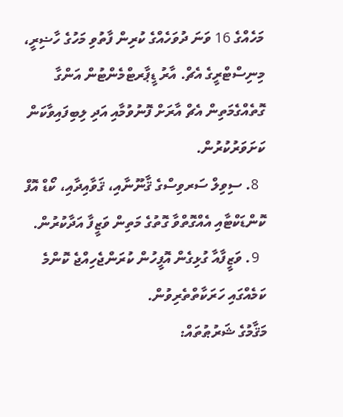މަހެއްގެ 16 ވަނަ ދުވަހެއްގެ ކުރިން ފާތުވި މަހުގެ ހާޟިރީ، މިނިސްޓްރީގެ އެޗް. އާރު ޑީޕާރޓްމެންޓުން އަންގާ ގޮތެއްގެމަތިން އެޗް އާރަށް ފޮނުވުމާއި އަދި ލިބިފައިވާކަން ކަށަވަރުކުރުން.
  8. ސިވިލް ސަރވިސްގެ ޤާނޫނާއި، ޤަވާއިދާއި، ކޯޑް އޮފް ކޮންޑަކްޓާއި އެއްގޮތްވާ ގޮތުގެ މަތިން ވަޒީފާ އަދާކުރުން.
  9. ވަޒީފާއާ ގުޅިގެން އޮފީހުން ކުރަންޖެހިއްޖެ ކޮންމެ ކަމެއްގައި ހަރަކާތްތެރިވުން.
މަޤާމުގެ ޝަރުޠުތައް: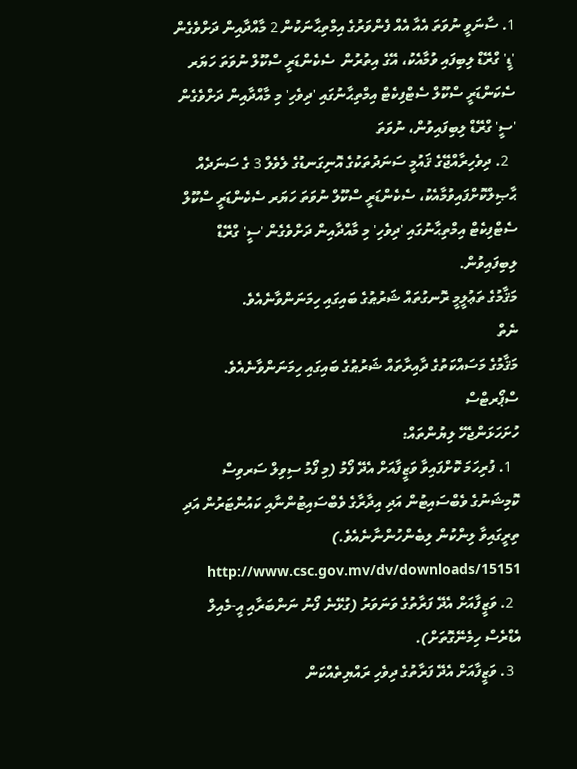1. ސާނަވީ ނުވަތަ އެއާ އެއް ފެންވަރުގެ އިމްތިޙާނަކުން 2 މާއްދާއިން ދަށްވެގެން 'ޑީ' ގްރޭޑް ލިބިފައި ވުމާއެކު، އޭގެ އިތުރުން  ސެކެންޑަރީ ސްކޫލް ނުވަތަ ހަޔަރ ސެކަންޑަރީ ސްކޫލް ސެޓްފިކެޓް އިމްތިޙާނުގައި 'ދިވެހި' މި މާއްދާއިން ދަށްވެގެން 'ސީ' ގްރޭޑް ލިބިފައިވުން، ނުވަތަ
  2. ދިވެހިރާއްޖޭގެ ޤައުމީ ސަނަދުތަކުގެ އޮނިގަނޑުގެ ލެވެލް 3 ގެ ސަނަދެއް ޙާޞިލްކޮށްފައިވުމާއެކު، ސެކެންޑަރީ ސްކޫލް ނުވަތަ ހަޔަރ ސެކެންޑަރީ ސްކޫލް ސެޓްފިކެޓް އިމްތިޙާނުގައި 'ދިވެހި' މި މާއްދާއިން ދަށްވެގެން 'ސީ' ގްރޭޑް ލިބިފައިވުން.
މަޤާމުގެ ތަޢުލީމީ ރޮނގުތައް ޝަރުޠުގެ ބައިގައި ހިމަނަންވާނެއެވެ.
ނެތް
މަޤާމުގެ މަސައްކަތުގެ ދާއިރާތައް ޝަރުޠުގެ ބައިގައި ހިމަނަންވާނެއެވެ.
ސްޕޯރޓްސް
ހުށަހަޅަންޖެހޭ ލިޔުންތައް:
  1. ފުރިހަމަ ކޮށްފައިވާ ވަޒީފާއަށް އެދޭ ފޯމު (މި ފޯމު ސިވިލް ސަރވިސް ކޮމިޝަނުގެ ވެބްސައިޓުން އަދި އިދާރާގެ ވެބްސައިޓުންނާއި ކައުންޓަރުން އަދި ތިރީގައިވާ ލިންކުން ލިބެންހުންނާނެއެވެ.) http://www.csc.gov.mv/dv/downloads/15151
  2. ވަޒީފާއަށް އެދޭ ފަރާތުގެ ވަނަވަރު (ގުޅޭނެ ފޯނު ނަންބަރާއި އީ-މެއިލް އެޑްރެސް ހިމެނޭގޮތަށް).
  3. ވަޒީފާއަށް އެދޭ ފަރާތުގެ ދިވެހި ރައްޔިތެއްކަން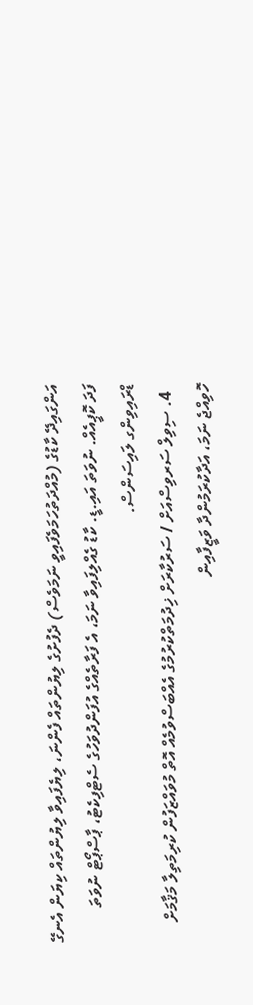އަންގައިދޭ ކާޑުގެ (މުއްދަތުހަމަވެފައިވީ ނަމަވެސް) ދެފުށުގެ ލިޔުންތައް ފެންނަ، ލިޔެފައިވާ ލިޔުންތައް ކިޔަން އެނގޭ ފަދަ ކޮޕީއެއް. ނުވަތަ އައި.ޑީ. ކާޑު ގެއްލިފައިވާ ނަމަ، އެ ފަރާތެއްގެ އުފަންދުވަހުގެ ސެޓްފިކެޓު، ޕާސްޕޯޓް ނުވަތަ ޑްރައިވިންގ ލައިސަންސް.
  4. ސިވިލް ސަރވިސްއަށް / ސަރުކާރަށް ޚިދުމަތްކުރުމުގެ އެއްބަސްވުމެއް އޮތް މުވައްޒަފުން ކުރިމަތިލާ މަޤާމަށް ހޮވިއްޖެ ނަމަ، އަދާކުރަމުންދާ ވަޒީފާއިން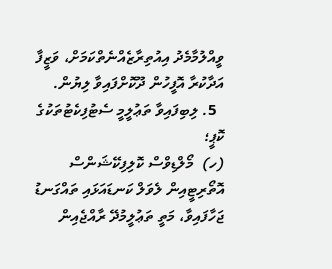ވީއްލުމާމެދު އިއުތިރާޒެއްނެތްކަމަށް، ވަޒީފާ އަދާކުރާ އޮފީހުން ދޫކޮށްފައިވާ ލިޔުން.
  5. ލިބިފައިވާ ތަޢުލީމީ ސެޓުފިކެޓުތަކުގެ ކޮޕީ؛
(ހ)  މޯލްޑިވްސް ކޮލިފިކޭޝަންސް އޮތޯރިޓީއިން ލެވަލް ކަނޑައަޅައި ތައްގަނޑު ޖަހާފައިވާ، މަތީ ތަޢުލީމުދޭ ރާއްޖެއިން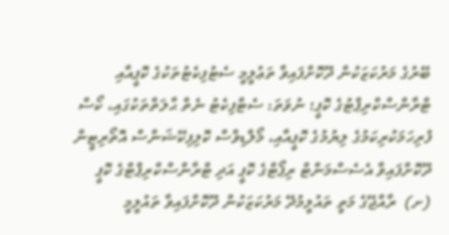ބޭރުގެ މަރުކަޒަކުން ދޫކޮށްފައިވާ ތަޢުލީމީ ސެޓުފިކެޓުތަކުގެ ކޮޕީއާއި ޓްރާންސްކްރިޕްޓުގެ ކޮޕީ؛ ނުވަތަ: ސެޓްފިކެޓު ނެތް ޙާލަތްތަކުގައި، ކޯސް ފުރިހަމަކުރިކަމުގެ ލިޔުމުގެ ކޮޕީއާއި، މޯލްޑިވްސް ކޮލިފިކޭޝަންސް އޮތޯރިޓީން ދޫކޮށްފައިވާ އެސެސްމަންޓް ރިޕޯޓްގެ ކޮޕީ އަދި ޓްރާންސްކްރިޕްޓްގެ ކޮޕީ
(ށ)  ރާއްޖޭގެ މަތީ ތައުލީމުދޭ މަރުކަޒަކުން ދޫކޮށްފައިވާ ތައުލީމީ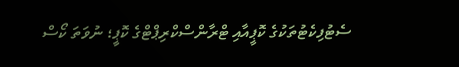ސެޓުފިކެޓުތަކުގެ ކޮޕީއާއި ޓްރާންސްކްރިޕްޓްގެ ކޮޕީ؛ ނުވަތަ ކޯސް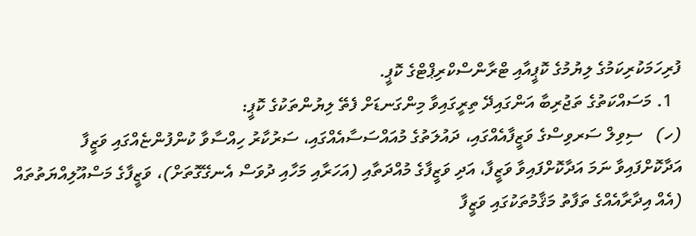ފުރިހަމަކުރިކަމުގެ ލިޔުމުގެ ކޮޕީއާއި ޓްރާންސްކްރިޕްޓްގެ ކޮޕީ.
  1. މަސައްކަތުގެ ތަޖުރިބާ އަންގައިދޭ ތިރީގައިވާ މިންގަނޑަށް ފެތޭ ލިޔުންތަކުގެ ކޮޕީ:
(ހ)   ސިވިލް ސަރވިސްގެ ވަޒީފާއެއްގައި، ދައުލަތުގެ މުއައްސަސާއެއްގައި، ސަރުކާރު ހިއްސާވާ ކުންފުންޏެއްގައި ވަޒީފާ އަދާކޮށްފައިވާ ނަމަ އަދާކޮށްފައިވާ ވަޒީފާ، އަދި ވަޒީފާގެ މުއްދަތާއި (އަހަރާއި މަހާއި ދުވަސް އެނގޭގޮތަށް)، ވަޒީފާގެ މަސްއޫލިއްޔަތުތައް (އެއް އިދާރާއެއްގެ ތަފާތު މަޤާމުތަކުގައި ވަޒީފާ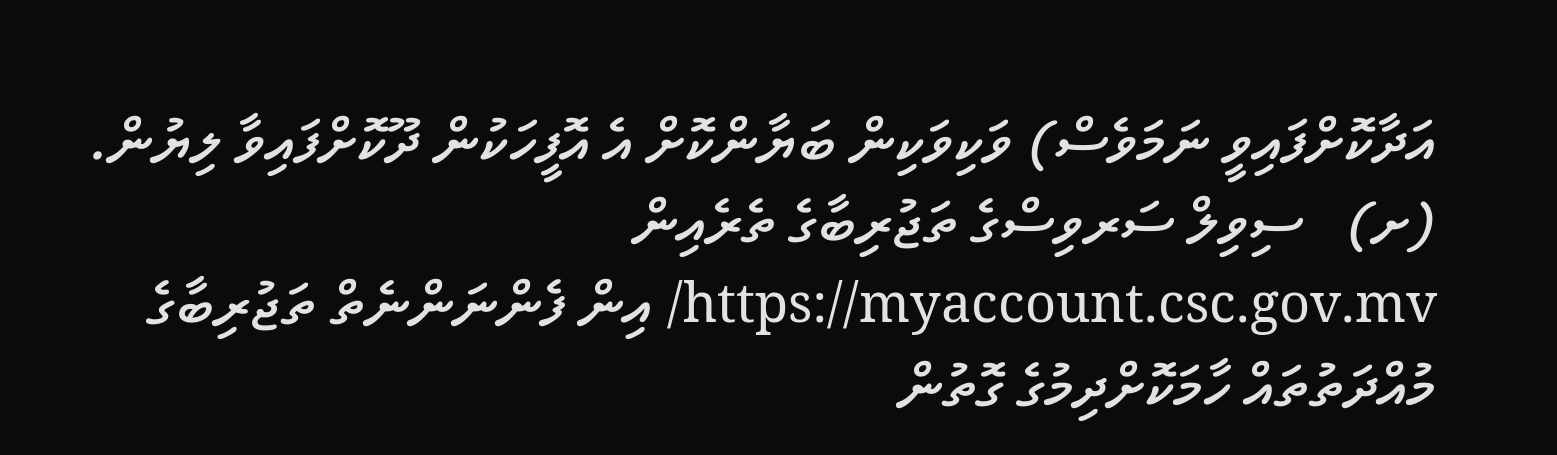އަދާކޮށްފައިވީ ނަމަވެސް) ވަކިވަކިން ބަޔާންކޮށް އެ އޮފީހަކުން ދޫކޮށްފައިވާ ލިޔުން.
(ށ)   ސިވިލް ސަރވިސްގެ ތަޖުރިބާގެ ތެރެއިން https://myaccount.csc.gov.mv/ އިން ފެންނަންނެތް ތަޖުރިބާގެ މުއްދަތުތައް ހާމަކޮށްދިމުގެ ގޮތުން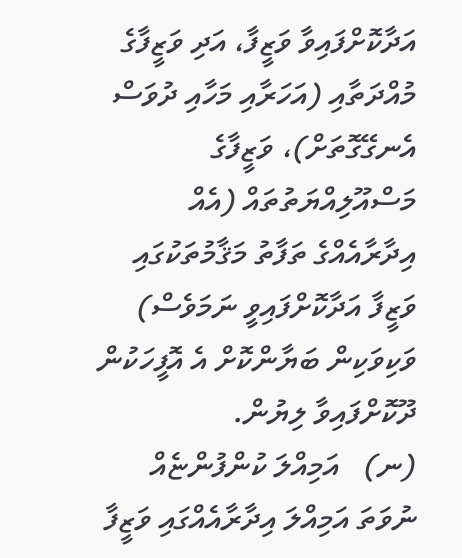އަދާކޮށްފައިވާ ވަޒީފާ، އަދި ވަޒީފާގެ މުއްދަތާއި (އަހަރާއި މަހާއި ދުވަސް އެނގޭގޮތަށް)، ވަޒީފާގެ މަސްއޫލިއްޔަތުތައް (އެއް އިދާރާއެއްގެ ތަފާތު މަޤާމުތަކުގައި ވަޒީފާ އަދާކޮށްފައިވީ ނަމަވެސް) ވަކިވަކިން ބަޔާންކޮށް އެ އޮފީހަކުން ދޫކޮށްފައިވާ ލިޔުން.
(ނ)   އަމިއްލަ ކުންފުންޏެއް ނުވަތަ އަމިއްލަ އިދާރާއެއްގައި ވަޒީފާ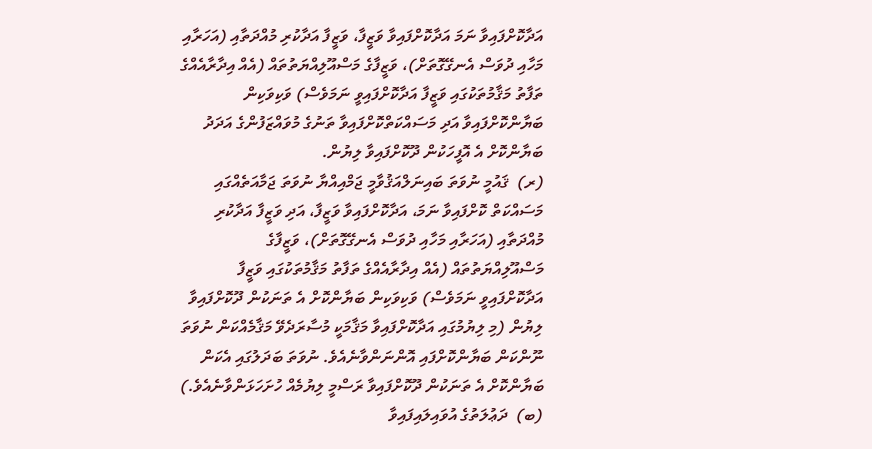އަދާކޮށްފައިވާ ނަމަ އަދާކޮށްފައިވާ ވަޒީފާ، ވަޒީފާ އަދާކުރި މުއްދަތާއި (އަހަރާއި މަހާއި ދުވަސް އެނގޭގޮތަށް)، ވަޒީފާގެ މަސްއޫލިއްޔަތުތައް (އެއް އިދާރާއެއްގެ ތަފާތު މަޤާމުތަކުގައި ވަޒީފާ އަދާކޮށްފައިވީ ނަމަވެސް) ވަކިވަކިން ބަޔާންކޮށްފައިވާ އަދި މަސައްކަތްކޮށްފައިވާ ތަނުގެ މުވައްޒަފުންގެ އަދަދު ބަޔާންކޮށް އެ އޮފީހަކުން ދޫކޮށްފައިވާ ލިޔުން.
(ރ)  ޤައުމީ ނުވަތަ ބައިނަލްއަޤުވާމީ ޖަމްއިއްޔާ ނުވަތަ ޖަމާއަތެއްގައި މަސައްކަތް ކޮށްފައިވާ ނަމަ، އަދާކޮށްފައިވާ ވަޒީފާ، އަދި ވަޒީފާ އަދާކުރި މުއްދަތާއި (އަހަރާއި މަހާއި ދުވަސް އެނގޭގޮތަށް)، ވަޒީފާގެ މަސްއޫލިއްޔަތުތައް (އެއް އިދާރާއެއްގެ ތަފާތު މަޤާމުތަކުގައި ވަޒީފާ އަދާކޮށްފައިވީ ނަމަވެސް) ވަކިވަކިން ބަޔާންކޮށް އެ ތަނަކުން ދޫކޮށްފައިވާ ލިޔުން (މި ލިޔުމުގައި އަދާކޮށްފައިވާ މަޤާމަކީ މުސާރަދެވޭ މަޤާމެއްކަން ނުވަތަ ނޫންކަން ބަޔާންކޮށްފައި އޮންނަންވާނެއެވެ. ނުވަތަ ބަދަލުގައި އެކަން ބަޔާންކޮށް އެ ތަނަކުން ދޫކޮށްފައިވާ ރަސްމީ ލިޔުމެއް ހުށަހަޅަންވާނެއެވެ.)
(ބ)  ދަޢުލަތުގެ އުވައިލައިފައިވާ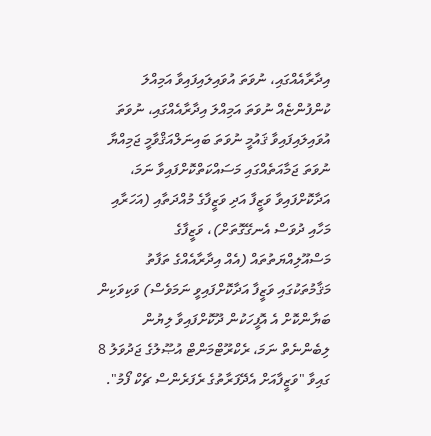އިދާރާއެއްގައި، ނުވަތަ އުވައިލައިފައިވާ އަމިއްލަ ކުންފުންޏެއް ނުވަތަ އަމިއްލަ އިދާރާއެއްގައި، ނުވަތަ އުވައިލައިފައިވާ ޤައުމީ ނުވަތަ ބައިނަލްއަޤްވާމީ ޖަމިއްޔާ ނުވަތަ ޖަމާއަތެއްގައި މަސައްކަތްކޮށްފައިވާ ނަމަ، އަދާކޮށްފައިވާ ވަޒީފާ އަދި ވަޒީފާގެ މުއްދަތާއި (އަހަރާއި މަހާއި ދުވަސް އެނގޭގޮތަށް)، ވަޒީފާގެ މަސްއޫލިއްޔަތުތައް (އެއް އިދާރާއެއްގެ ތަފާތު މަޤާމުތަކުގައި ވަޒީފާ އަދާކޮށްފައިވީ ނަމަވެސް) ވަކިވަކިން ބަޔާންކޮށް އެ އޮފީހަކުން ދޫކޮށްފައިވާ ލިޔުން ލިބެންނެތް ނަމަ، ރެކްރޫޓްމަންޓް އުޞޫލުގެ ޖަދުވަލު 8 ގައިވާ "ވަޒީފާއަށް އެދޭފަރާތުގެ ރެފަރެންސް ޗެކް ފޯމު".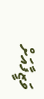ވަޒީފާއަށް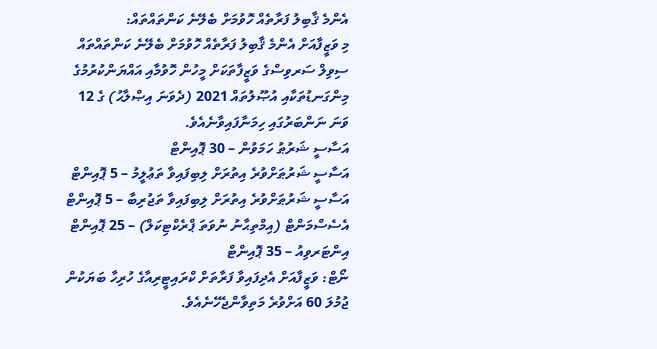އެންމެ ޤާބިލު ފަރާތެއް ހޮވުމަށް ބެލޭނެ ކަންތައްތައް:
މި ވަޒީފާއަށް އެންމެ ޤާބިލު ފަރާތެއް ހޮވުމަށް ބެލޭނެ ކަންތައްތައް ސިވިލް ސަރވިސްގެ ވަޒީފާތަކަށް މީހުން ހޮވުމާއި އައްޔަންކުރުމުގެ މިންގަނޑުތަކާއި އުޞޫލުތައް 2021 (ދެވަނަ އިޞްލާޙު) ގެ 12 ވަނަ ނަންބަރުގައި ހިމަނާފައިވާނެއެވެ.
އަސާސީ ޝަރުޠު ހަމަވުން – 30 ޕޮއިންޓް
އަސާސީ ޝަރުޠަށްވުރެ އިތުރަށް ލިބިފައިވާ ތަޢުލީމު – 5 ޕޮއިންޓް
އަސާސީ ޝަރުޠަށްވުރެ އިތުރަށް ލިބިފައިވާ ތަޖުރިބާ – 5 ޕޮއިންޓް
އެސެސްމަންޓް (އިމްތިޙާނު ނުވަތަ ޕްރެކްޓިކަލް) – 25 ޕޮއިންޓް
އިންޓަރވިއު – 35 ޕޮއިންޓް
ނޯޓް: ވަޒީފާއަށް އެދިފައިވާ ފަރާތަށް ކްރައިޓީރިއާގެ ހުރިހާ ބަޔަކުން ޖުމުލަ 60 އަށްވުރެ މަތިވާންޖެހޭނެއެވެ.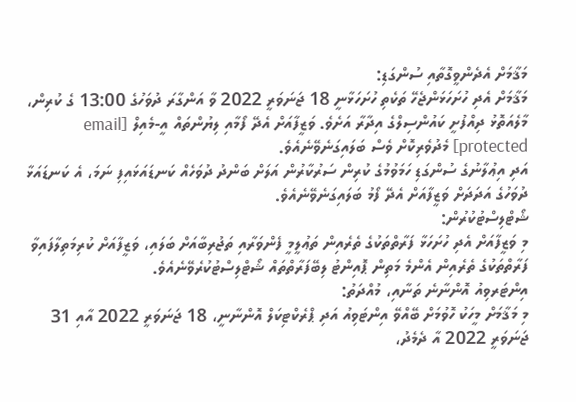މަޤާމަށް އެދެންވީގޮތާއި ސުންގަޑި:
މަޤާމަށް އެދި ހުށަހަޅަންޖެހޭ ތަކެތި ހުށަހަޅާނީ 18 ޖަނަވަރީ 2022 ވާ އަންގާރަ ދުވަހުގެ 13:00 ގެ ކުރިން، މާލެއަތޮޅު ދިއްފުށީ ކައުންސިލްގެ އިދާރާ އަށެވެ. ވަޒީފާއަށް އެދޭ ފޯމާއި ލިޔުންތައް އީ-މެއިލް [email protected] މެދުވެރިކޮށް ވެސް ބަލައިގަނެވޭނެއެވެ.
އަދި އިޢުލާނުގެ ސުންގަޑި ހަމަވުމުގެ ކުރިން ސަރުކާރުން އަލަށް ބަންދު ދުވަހެއް ކަނޑައަޅައިފި ނަމަ، އެ ކަނޑައަޅާ ދުވަހުގެ އަދަދަށް ވަޒީފާއަށް އެދޭ ފޯމު ބަލައިގަނެވޭނެއެވެ.
ޝޯޓްލިސްޓުކުރުން:
މި ވަޒީފާއަށް އެދި ހުށަހަޅާ ފަރާތްތަކުގެ ތެރެއިން ތަޢުލީމީ ފެންވަރާއި ތަޖުރިބާއަށް ބަލައި، ވަޒީފާއަށް ކުރިމަތިލާފައިވާ ފަރާތްތަކުގެ ތެރެއިން އެންމެ މަތިން ޕޮއިންޓު ލިބޭފަރާތްތައް ޝޯޓްލިސްޓުކުރެވޭނެއެވެ.
އިންޓަރވިއު އޮންނާނެ ތަނާއި، މުއްދަތު:
މި މަޤާމަށް މީހަކު ހޮވުމަށް ބޭއްވޭ އިންޓަވިއު އަދި ޕްރެކްޓިކަލް އޮންނާނީ، 18 ޖަނަވަރީ 2022 އާއި 31 ޖަނަވަރީ 2022 އާ ދެމެދު،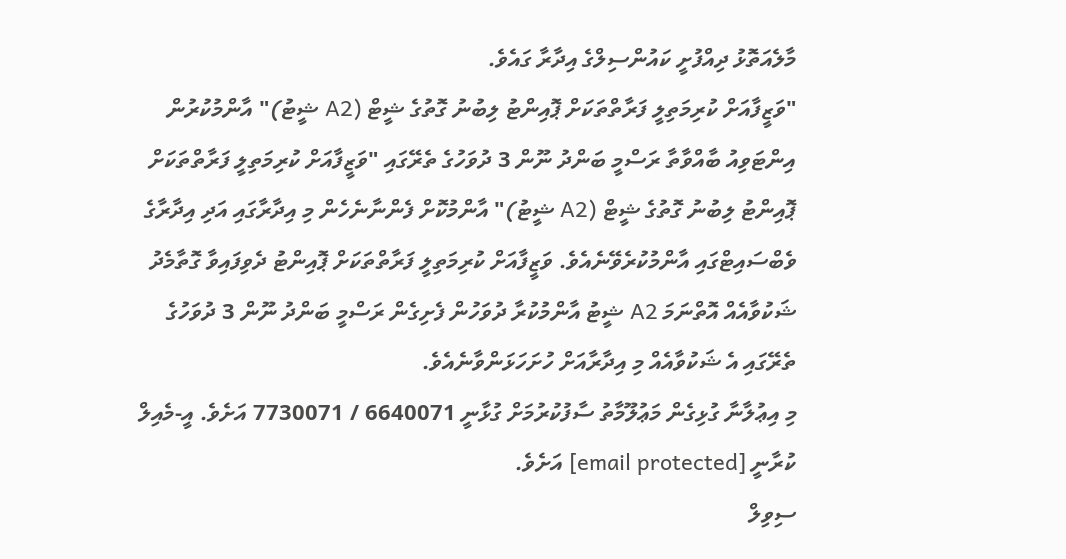މާލެއަތޮޅު ދިއްފުށީ ކައުންސިލްގެ އިދާރާ ގައެވެ.
"ވަޒީފާއަށް ކުރިމަތިލީ ފަރާތްތަކަށް ޕޮއިންޓު ލިބުނު ގޮތުގެ ޝީޓް (A2 ޝީޓު)" އާންމުކުރުން
އިންޓަވިއު ބާއްވާތާ ރަސްމީ ބަންދު ނޫން 3 ދުވަހުގެ ތެރޭގައި "ވަޒީފާއަށް ކުރިމަތިލީ ފަރާތްތަކަށް ޕޮއިންޓު ލިބުނު ގޮތުގެ ޝީޓް (A2 ޝީޓު)" އާންމުކޮށް ފެންނާނެހެން މި އިދާރާގައި އަދި އިދާރާގެ ވެބްސައިޓްގައި އާންމުކުރެވޭނެއެވެ. ވަޒީފާއަށް ކުރިމަތިލީ ފަރާތްތަކަށް ޕޮއިންޓު ދެވިފައިވާ ގޮތާމެދު ޝަކުވާއެއް އޮތްނަމަ A2 ޝީޓު އާންމުކުރާ ދުވަހުން ފެށިގެން ރަސްމީ ބަންދު ނޫން 3 ދުވަހުގެ ތެރޭގައި އެ ޝަކުވާއެއް މި އިދާރާއަށް ހުށަހަޅަންވާނެއެވެ.
މި އިޢުލާނާ ގުޅިގެން މަޢުލޫމާތު ސާފުކުރުމަށް ގުޅާނީ 6640071 / 7730071 އަށެވެ. އީ-މެއިލް ކުރާނީ [email protected] އަށެވެ.
ސިވިލް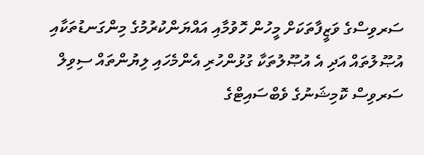ސަރވިސްގެ ވަޒީފާތަކަށް މީހުން ހޮވުމާއި އައްޔަންކުރުމުގެ މިންގަނޑުތަކާއި އުޞޫލުތައް އަދި އެ އުޞޫލުތަކާ ގުޅުންހުރި އެންމެހައި ލިޔުންތައް ސިވިލް ސަރވިސް ކޮމިޝަނުގެ ވެބްސައިޓްގެ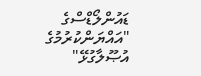ޑައުންލޯޑްސްގެ "އައްޔަންކުރުމުގެ އުޞޫލާގުޅޭ"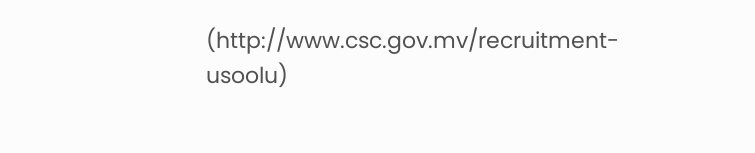(http://www.csc.gov.mv/recruitment-usoolu)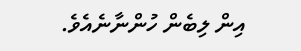އިން ލިބެން ހުންނާނެއެވެ.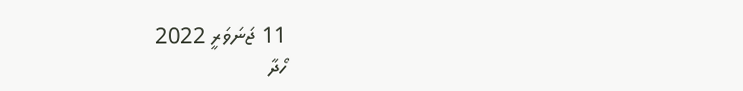11 ޖަނަވަރީ 2022
ހޯދާ